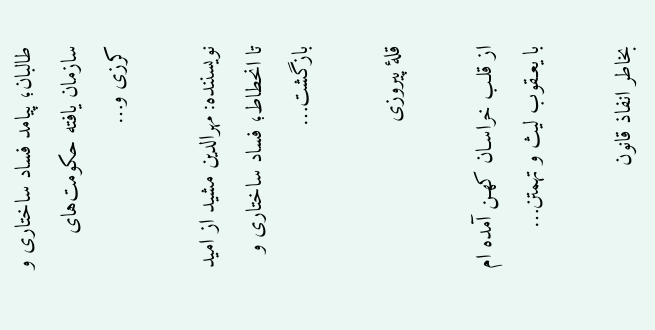طالبان؛ پیامد فساد ساختاری و سازمان یافته حکومت‌های کرزی و…

نویسننده: مهرالدین مشید از امید تا انحطاط؛ فساد ساختاری و بازگشت…

قلۀ پیروزی

از قلـب خراسـان کهـن آمده ام با یعـقوب لیث و تهمتن…

بخاطر انفاذ قانون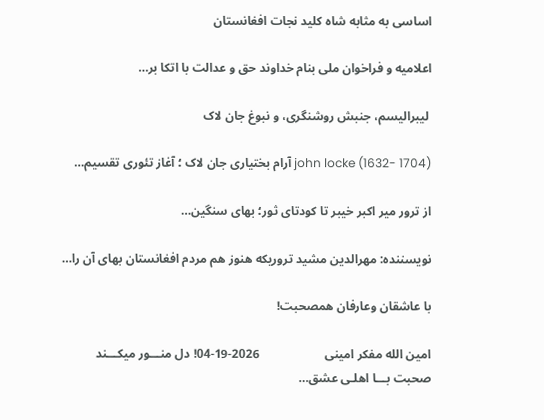اساسی به مثابه شاه کلید نجات افغانستان

اعلامیه و فراخوان ملی بنام خداوند حق و عدالت با اتکا بر…

 لیبرالیسم، جنبش روشنگری، و نبوغ جان لاک

john locke (1632- 1704) آرام بختیاری جان لاک ؛ آغاز تئوری تقسیم…

از ترور میر اکبر خیبر تا کودتای ثور؛ بهای سنگین…

نویسننده: مهرالدین مشید تروریکه هنوز هم مردم افغانستان بهای آن را…

با عاشقان وعارفان همصحبت!

امین الله مفکر امینی                     2026-19-04! دل منـــور میکـــند صحبت بـــا اهلـی عشق…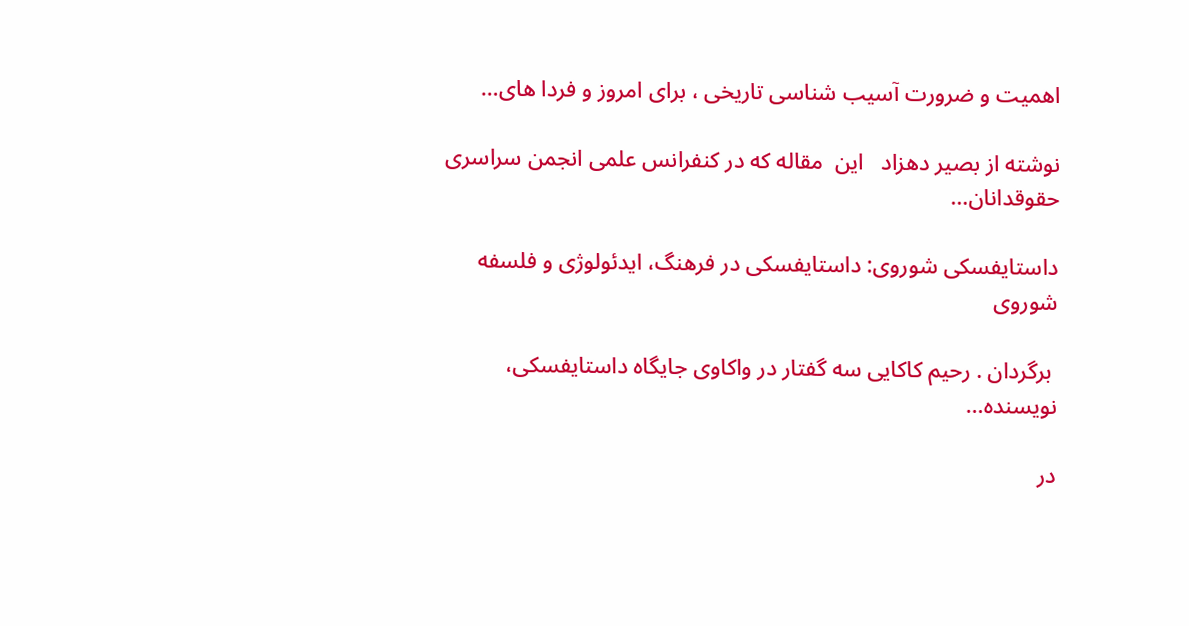اهمیت و ضرورت آسیب شناسی تاریخی ، برای امروز و فردا های…

نوشته از بصیر دهزاد   این  مقاله که در کنفرانس علمی انجمن سراسری حقوقدانان…

داستایفسکی شوروی: داستایفسکی در فرهنگ، ایدئولوژی و فلسفه شوروی

 برگردان . رحیم کاکایی سه گفتار در واکاوی جایگاه داستایفسکی، نویسنده…

در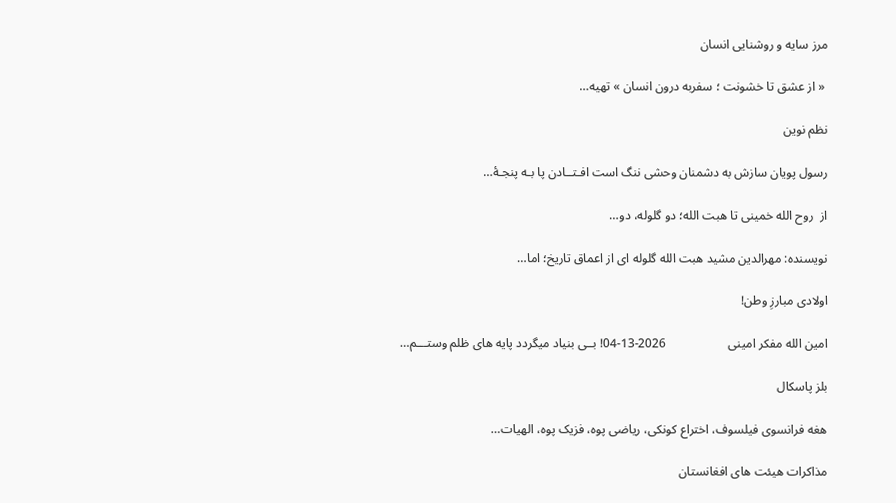مرز سایه و روشنایی انسان

 « از عشق تا خشونت ؛ سفربه درون انسان » تهیه…

نظم نوین

رسول پویان سازش به دشمنان وحشی ننگ است افـتــادن پا بـه پنجـۀ…

از  روح الله خمینی تا هبت الله؛ دو گلوله، دو…

نویسنده: مهرالدین مشید هبت الله گلوله ای از اعماق تاریخ؛ اما…

اولادی مبارزِ وطن!

امین الله مفکر امینی                    2026-13-04! بــی بنیاد میگردد پایه های ظلم وستـــم…

بلز پاسکال

هغه فرانسوی فیلسوف، اختراع کونکی، ریاضی پوه، فزیک پوه، الهیات…

مذاکرات هیئت های افغانستان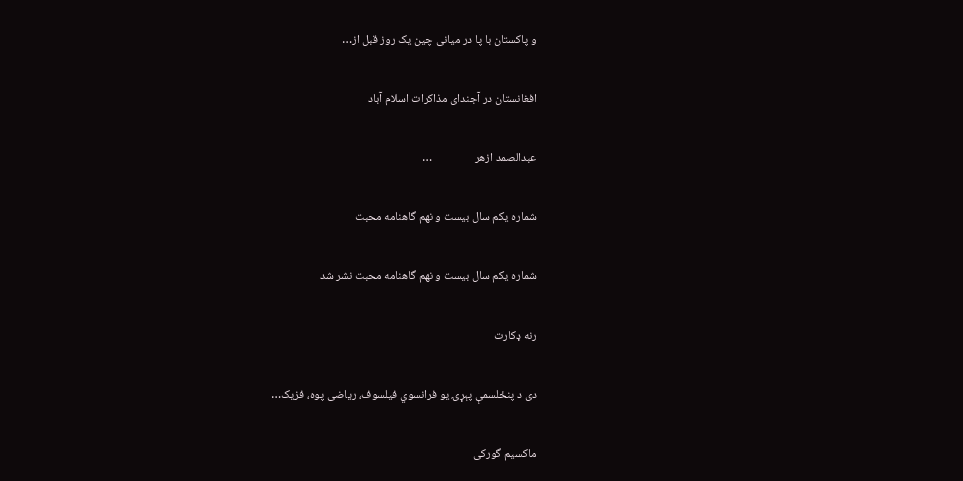و پاکستان با پا در میانی چین یک روز قبل از…

افغانستان در آجندای مذاکرات اسلام آباد

عبدالصمد ازهر                …

شماره یکم سال بیست و نهم گاهنامه محبت

شماره یکم سال بیست و نهم گاهنامه محبت نشر شد

رنه ډکارت

دی د پنځلسمې پېړۍ یو فرانسوي فیلسوف، ریاضی پوه، فزیک…

ماکسیم گورکی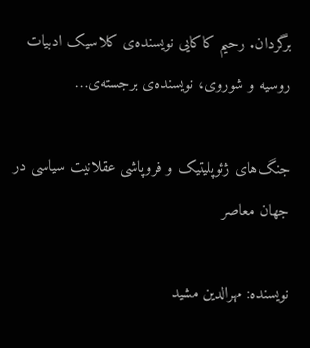برگردان. رحیم کاکایی نویسنده‌ی کلاسیک ادبیات روسیه و شوروی، نویسنده‌ی برجسته‌ی…

جنگ‌های ژئوپلیتیک و فروپاشی عقلانیت سیاسی در جهان معاصر

نویسنده: مهرالدین مشید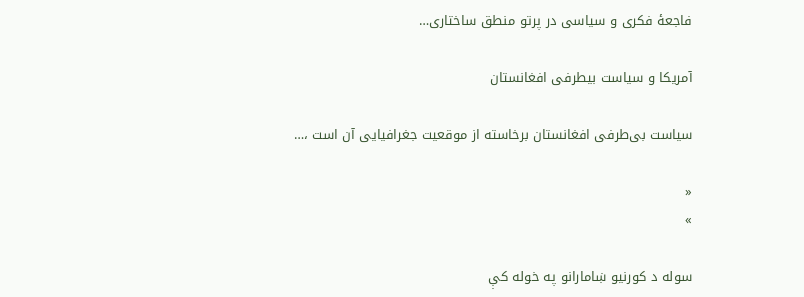فاجعهٔ فکری و سیاسی در پرتو منطق ساختاری…

آمریکا و سیاست بیطرفی افغانستان

سیاست بی‌طرفی افغانستان برخاسته از موقعیت جغرافیایی آن است ،…

«
»

سوله د کورنيو ښامارانو په خوله کې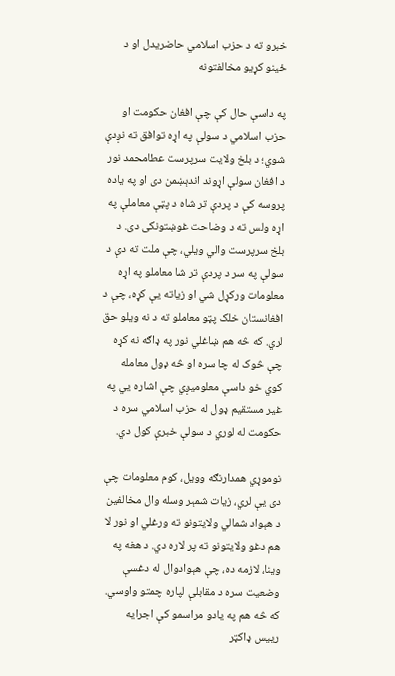خبرو ته د حزب اسلامي حاضريدل او د ځينو کړيو مخالفتونه

په داسې حال کې چې افغان حکومت او حزب اسلامي د سولې په اړه توافق ته نږدې شوي؛ د بلخ ولايت سرپرست عطامحمد نور د افغان سولې اړوند اندېښمن دی او په ياده پروسه کې د پردې تر شاه د پټې معاملې په اړه ولس ته د وضاحت غوښتونکی دی. د بلخ سرپرست والي ويلي، چې ملت ته دې د سولې په سر د پردې تر شا معاملو په اړه معلومات ورکړل شي او زياته يې كړه، چې د افغانستان خلک پټو معاملو ته د نه ويلو حق لري. که څه هم ښاغلي نور په ډاګه نه کړه چې څوک له چا سره او څه ډول معامله کوي خو داسې معلوميږي چې اشاره يي په غير مستقيم ډول له حزب اسلامي سره د حکومت له لوري د سولې خبرې کول دي.

نوموړي همدارنګه وويل، کوم معلومات چې دى يې لري، زيات شمېر وسله وال مخالفين د هېواد شمالي ولايتونو ته ورغلي او نور لا هم دغو ولايتونو ته پر لاره دي. د هغه په وينا، لازمه ده، چې هېوادوال له دغسې وضعيت سره د مقابلې لپاره چمتو واوسي. که څه هم په يادو مراسمو کې اجرايه رييس ډاکټر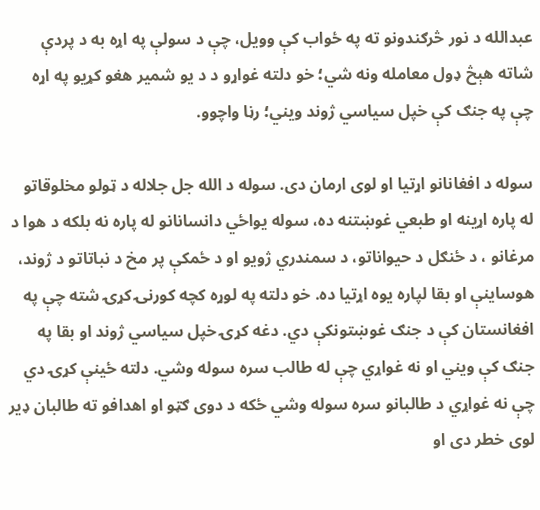عبدالله د نور څرګندونو ته په ځواب کې وويل، چې د سولې په اړه به د پردې شاته هېڅ ډول معامله ونه شي؛ خو دلته غواړو د د يو شمير هغو کړيو په اړه چې په جنګ کې خپل سياسي ژوند ويني؛ رڼا واچوو.

سوله د افغانانو اړتيا او لوی ارمان دی. سوله د الله جل جلاله د ټولو مخلوقاتو له پاره اړينه او طبعي غوښتنه ده، سوله يواځي دانسانانو له پاره نه بلکه د هوا د مرغانو ، د ځنګل د حيواناتو، د سمندري ژويو او د ځمکې پر مخ د نباتاتو د ژوند، هوساينې او بقا لپاره يوه اړتيا ده. خو دلته په لوړه کچه کورنۍ کړۍ شته چې په افغانستان کې د جنګ غوښتونکې دي. دغه کړۍ خپل سياسي ژوند او بقا په جنګ کې ويني او نه غواړي چې له طالب سره سوله وشي. دلته ځينې کړۍ دي چې نه غواړي د طالبانو سره سوله وشي ځکه د دوی ګټو او اهدافو ته طالبان ډیر لوی خطر دی او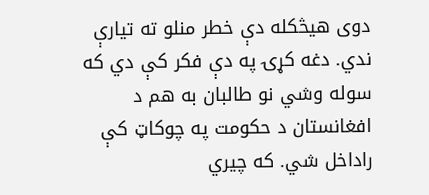دوی هیڅکله دې خطر منلو ته تیارې ندي. دغه کړۍ په دې فکر کې دي که سوله وشي نو طالبان به هم د افغانستان د حکومت په چوکاټ کې راداخل شي. که چيري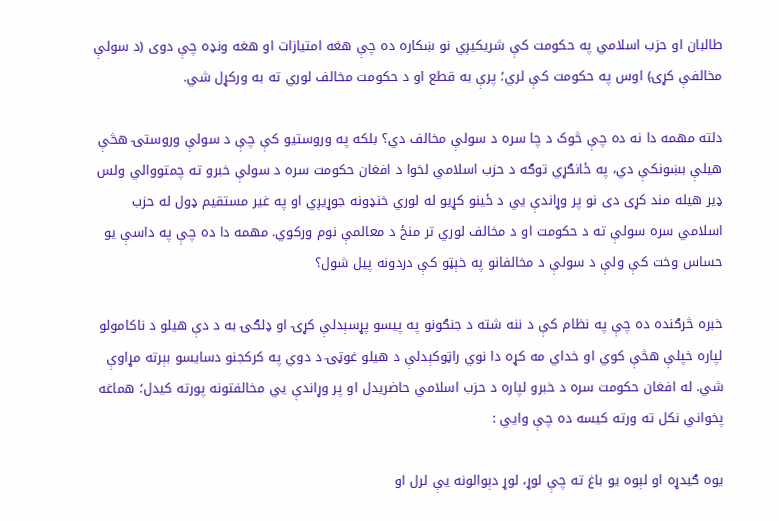طالبان او حزب اسلامي په حکومت کې شريکيږي نو ښکاره ده چې هغه امتيازات او هغه ونډه چې دوی (د سولې مخالفې کړۍ) اوس په حکومت کې لري؛ پرې به قطع او د حکومت مخالف لوري ته به ورکړل شي.

دلته مهمه دا نه ده چې څوک د چا سره د سولې مخالف دي؟ بلکه په وروستيو کې چې د سولې وروستۍ هڅې هیلې بښونکې دي، په ځانګړي توګه د حزب اسلامي لخوا د افغان حکومت سره د سولې خبرو ته چمتووالي ولس ډیر هيله مند کړی دی نو پر وړاندې يي د ځينو کړيو له لوري خنډونه جوړيږي او په غير مستقيم ډول له حزب اسلامي سره سولې ته د حکومت او د مخالف لوري تر منځ د معالمې نوم ورکوي. مهمه دا ده چې په داسې يو حساس وخت کې ولې د سولې د مخالفانو په خېټو کې دردونه پيل شول؟

خبره څرګنده ده چې په نظام کې د ننه شته د جنګونو په پيسو پړسېدلې کړۍ او ډلګۍ به د دې هیلو د ناکامولو لپاره خپلې هڅې کوي او خداي مه کړه دا نوي راټوکېدلې د هیلو غوټۍ د دوي په کرکجنو دسایسو بېرته مړاوې شي. له افغان حکومت سره د خبرو لپاره د حزب اسلامي حاضريدل او پر وړاندې يي مخالفتونه پورته کيدل؛ هماغه پخواني نکل ته ورته کيسه ده چې وايي :

يوه ګيدړه او لېوه يو باغ ته چې لوړ، لوړ دېوالونه يې لرل او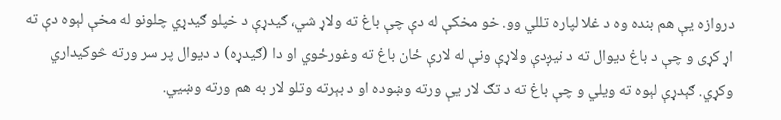دروازه يې هم بنده وه د غلا لپاره تللي وو. خو مخکې له دې چې باغ ته ولاړ شي، ګيدړې د خپلو ګيدړي چلونو له مخې لېوه دې ته اړ کړى و چې د باغ ديوال ته د نيږدې ولاړې ونې له لارې ځان باغ ته وغورځوي او دا (ګيدړه) د ديوال پر سر ورته څوکيداري وکړي. ګېدړې لېوه ته ويلي و چې باغ ته د تګ لار يې ورته وښوده او د بېرته وتلو لار به هم ورته وښيي.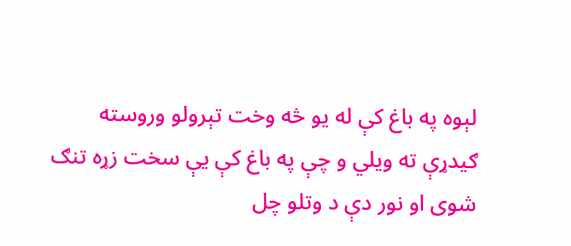لېوه په باغ کې له يو څه وخت تېرولو وروسته ګيدړې ته ويلي و چې په باغ کې يې سخت زړه تنګ شوى او نور دې د وتلو چل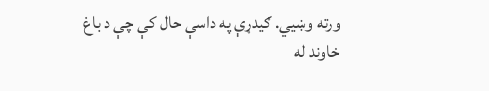ورته وښيي. ګيدړې په داسې حال کې چې د باغ خاوند له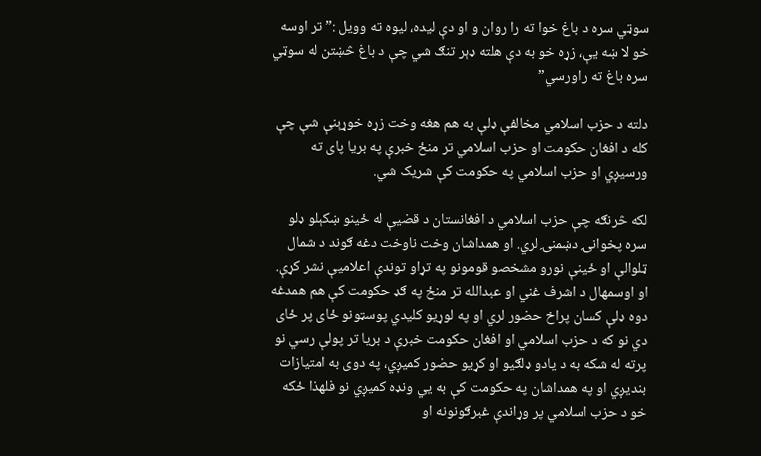سوټي سره د باغ خوا ته را روان و او دې ليده، ليوه ته وويل :” تر اوسه خو لا ښه يې، زړه خو به دې هلته ډېر تنګ شي چې د باغ څښتن له سوټي سره باغ ته راورسي”

دلته د حزب اسلامي مخالفې ډلې به هم هغه وخت زړه خوړېنې شې چې کله د افغان حکومت او حزب اسلامي تر منځ خبرې په بريا پای ته ورسيږي او حزب اسلامي په حکومت کې شريک شي.

لکه څرنګه چې حزب اسلامي د افغانستان د قضيې له ځينو ښکېلو ډلو سره پخوانۍ دښمنۍ لري. او همداشان وخت ناوخت دغه ګوند د شمال ټلوالې او ځينې نورو مشخصو قومونو په تړاو توندې اعلاميې نشر کړې. او اوسمهال د اشرف غني او عبدالله تر منځ په ګډ حکومت کې هم همدغه دوه ډلې کسان پراخ حضور لري او په لوړيو کليدي پوسټونو ځای پر ځای دي نو که د حزب اسلامي او افغان حکومت خبرې د بريا تر پولې رسي نو پرته له شکه به د يادو ډلګيو او کړيو حضور کميږي، په دوی به امتيازات بنديږي او په همداشان په حکومت کې به يي ونډه کمیږي نو فلهذا ځکه خو د حزب اسلامي پر وړاندې غبرګونونه او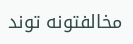مخالفتونه توند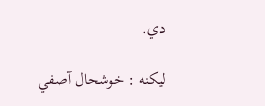دي.

لیکنه : خوشحال آصفي